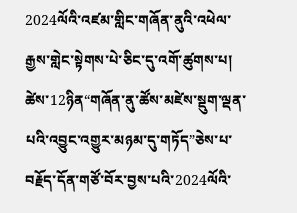2024ལོའི་འཛམ་གླིང་གཞོན་ནུའི་འཕེལ་རྒྱས་གླེང་སྟེགས་པེ་ཅིང་དུ་འགོ་ཚུགས་པ།
ཚེས་12ཉིན“གཞོན་ནུ་ཚོས་མཛེས་སྡུག་ལྡན་པའི་འབྱུང་འགྱུར་མཉམ་དུ་གཏོད”ཅེས་པ་བརྗོད་དོན་གཙོ་བོར་བྱས་པའི་2024ལོའི་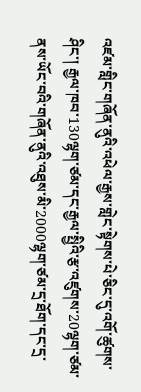འཛམ་གླིང་གཞོན་ནུའི་འཕེལ་རྒྱས་གླེང་སྟེགས་པེ་ཅིང་དུ་འགོ་ཚུགས་ཤིང་། རྒྱལ་ཁབ་130ལྷག་ཙམ་དང་རྒྱལ་སྤྱིའི་རྩ་འཛུགས་20ལྷག་ཙམ་ནས་ཡོང་བའི་གཞོན་ནུའི་འཐུས་མི་2000ལྷག་ཙམ་དྲ་ཐོག་དང་དྲ་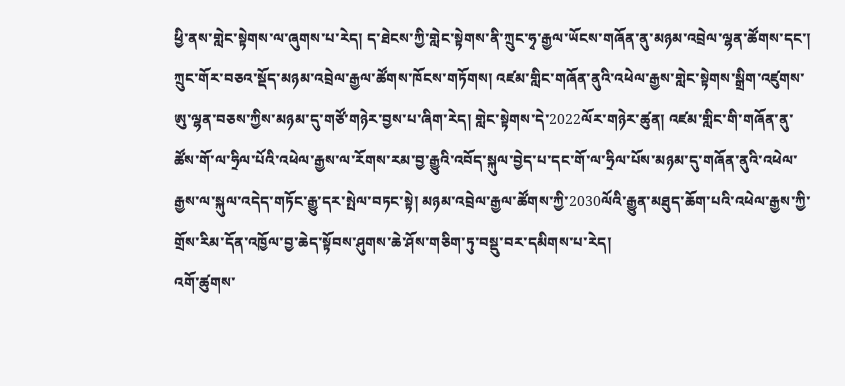ཕྱི་ནས་གླེང་སྟེགས་ལ་ཞུགས་པ་རེད། ད་ཐེངས་ཀྱི་གླེང་སྟེགས་ནི་ཀྲུང་ཧྭ་རྒྱལ་ཡོངས་གཞོན་ནུ་མཉམ་འབྲེལ་ལྷན་ཚོགས་དང་། ཀྲུང་གོར་བཅའ་སྡོད་མཉམ་འབྲེལ་རྒྱལ་ཚོགས་ཁོངས་གཏོགས། འཛམ་གླིང་གཞོན་ནུའི་འཕེལ་རྒྱས་གླེང་སྟེགས་སྒྲིག་འཛུགས་ཨུ་ལྷན་བཅས་ཀྱིས་མཉམ་དུ་གཙོ་གཉེར་བྱས་པ་ཞིག་རེད། གླེང་སྟེགས་དེ་2022ལོར་གཉེར་ཚུན། འཛམ་གླིང་གི་གཞོན་ནུ་ཚོས་གོ་ལ་ཧྲིལ་པོའི་འཕེལ་རྒྱས་ལ་རོགས་རམ་བྱ་རྒྱུའི་འབོད་སྐུལ་བྱེད་པ་དང་གོ་ལ་ཧྲིལ་པོས་མཉམ་དུ་གཞོན་ནུའི་འཕེལ་རྒྱས་ལ་སྐུལ་འདེད་གཏོང་རྒྱུ་དར་སྤེལ་བཏང་སྟེ། མཉམ་འབྲེལ་རྒྱལ་ཚོགས་ཀྱི་2030ལོའི་རྒྱུན་མཐུད་ཆོག་པའི་འཕེལ་རྒྱས་ཀྱི་གྲོས་རིམ་དོན་འཁྱོལ་བྱ་ཆེད་སྟོབས་ཤུགས་ཆེ་ཤོས་གཅིག་ཏུ་བསྡུ་བར་དམིགས་པ་རེད།
འགོ་ཚུགས་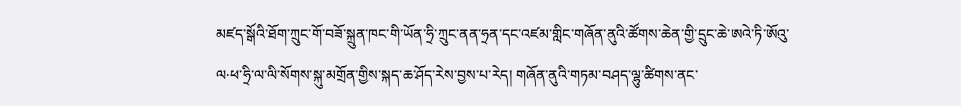མཛད་སྒོའི་ཐོག་ཀྲུང་གོ་བཟོ་སྐྲུན་ཁང་གི་ཡོན་ཧྲི་ཀྲུང་ནན་ཧྲན་དང་འཛམ་གླིང་གཞོན་ནུའི་ཚོགས་ཆེན་གྱི་དྲུང་ཆེ་ཨའེ་ཏི་ཨོའུ་ལ·ཕ་ཧྲི་ལ་ལི་སོགས་སྐུ་མགྲོན་གྱིས་སྐད་ཆ་ཤོད་རེས་བྱས་པ་རེད། གཞོན་ནུའི་གཏམ་བཤད་ལྷུ་ཚིགས་ནང་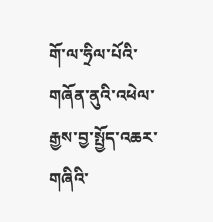གོ་ལ་ཧྲིལ་པོའི་གཞོན་ནུའི་འཕེལ་རྒྱས་བྱ་སྤྱོད་འཆར་གཞིའི་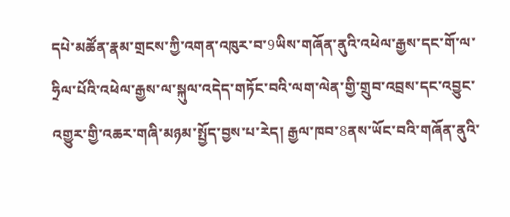དཔེ་མཚོན་རྣམ་གྲངས་ཀྱི་འགན་འཁུར་བ་9ཡིས་གཞོན་ནུའི་འཕེལ་རྒྱས་དང་གོ་ལ་ཧྲིལ་པོའི་འཕེལ་རྒྱས་ལ་སྐུལ་འདེད་གཏོང་བའི་ལག་ལེན་གྱི་གྲུབ་འབྲས་དང་འབྱུང་འགྱུར་གྱི་འཆར་གཞི་མཉམ་སྤྱོད་བྱས་པ་རེད། རྒྱལ་ཁབ་8ནས་ཡོང་བའི་གཞོན་ནུའི་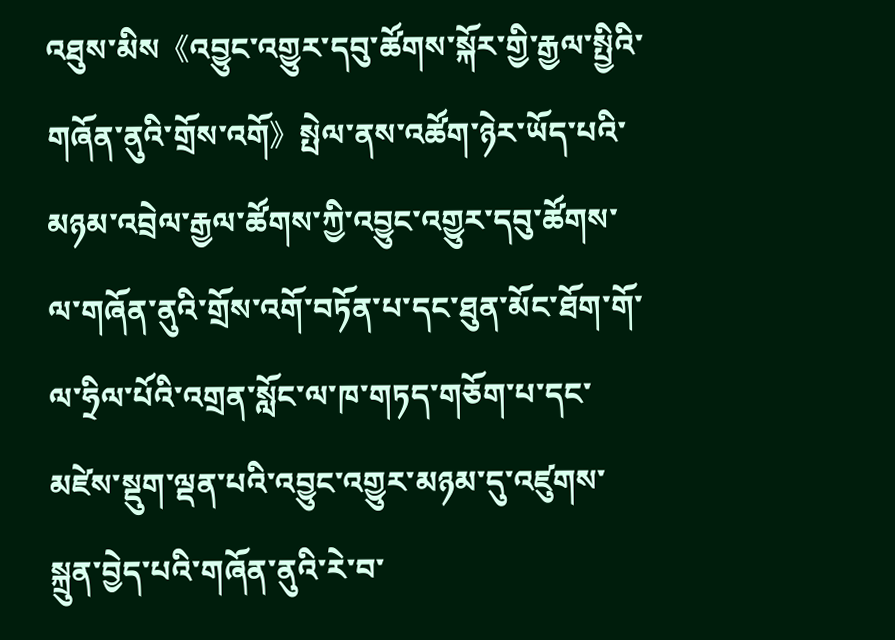འཐུས་མིས《འབྱུང་འགྱུར་དབུ་ཚོགས་སྐོར་གྱི་རྒྱལ་སྤྱིའི་གཞོན་ནུའི་གྲོས་འགོ》སྤེལ་ནས་འཚོག་ཉེར་ཡོད་པའི་མཉམ་འབྲེལ་རྒྱལ་ཚོགས་ཀྱི་འབྱུང་འགྱུར་དབུ་ཚོགས་ལ་གཞོན་ནུའི་གྲོས་འགོ་བཏོན་པ་དང་ཐུན་མོང་ཐོག་གོ་ལ་ཧྲིལ་པོའི་འགྲན་སློང་ལ་ཁ་གཏད་གཅོག་པ་དང་མཛེས་སྡུག་ལྡན་པའི་འབྱུང་འགྱུར་མཉམ་དུ་འཛུགས་སྐྲུན་བྱེད་པའི་གཞོན་ནུའི་རེ་བ་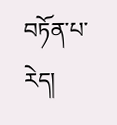བཏོན་པ་རེད།